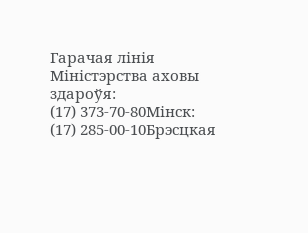Гарачая лінія
Міністэрства аховы здароўя:
(17) 373-70-80Мінск:
(17) 285-00-10Брэсцкая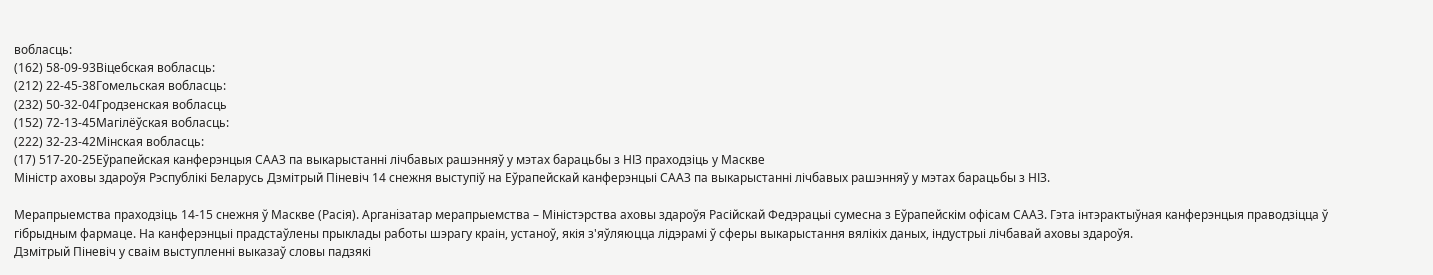вобласць:
(162) 58-09-93Віцебская вобласць:
(212) 22-45-38Гомельская вобласць:
(232) 50-32-04Гродзенская вобласць
(152) 72-13-45Магілёўская вобласць:
(222) 32-23-42Мінская вобласць:
(17) 517-20-25Еўрапейская канферэнцыя СААЗ па выкарыстанні лічбавых рашэнняў у мэтах барацьбы з НІЗ праходзіць у Маскве
Міністр аховы здароўя Рэспублікі Беларусь Дзмітрый Піневіч 14 снежня выступіў на Еўрапейскай канферэнцыі СААЗ па выкарыстанні лічбавых рашэнняў у мэтах барацьбы з НІЗ.

Мерапрыемства праходзіць 14-15 снежня ў Маскве (Расія). Арганiзатар мерапрыемства – Міністэрства аховы здароўя Расійскай Федэрацыі сумесна з Еўрапейскім офісам СААЗ. Гэта інтэрактыўная канферэнцыя праводзіцца ў гібрыдным фармаце. На канферэнцыі прадстаўлены прыклады работы шэрагу краін, устаноў, якія з'яўляюцца лідэрамі ў сферы выкарыстання вялікіх даных, індустрыі лічбавай аховы здароўя.
Дзмітрый Піневіч у сваім выступленні выказаў словы падзякі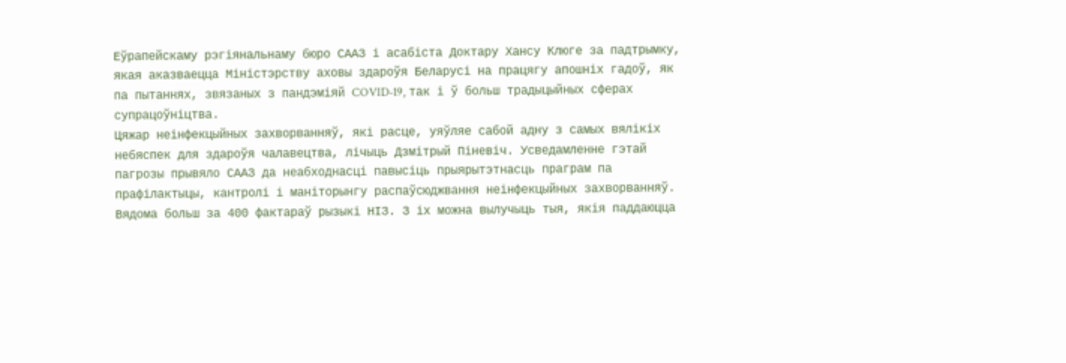Еўрапейскаму рэгіянальнаму бюро СААЗ і асабіста Доктару Хансу Клюге за падтрымку, якая аказваецца Міністэрству аховы здароўя Беларусі на працягу апошніх гадоў, як па пытаннях, звязаных з пандэміяй COVID-19, так і ў больш традыцыйных сферах супрацоўніцтва.
Цяжар неінфекцыйных захворванняў, які расце, уяўляе сабой адну з самых вялікіх небяспек для здароўя чалавецтва, лічыць Дзмітрый Піневіч. Усведамленне гэтай пагрозы прывяло СААЗ да неабходнасці павысіць прыярытэтнасць праграм па прафілактыцы, кантролі і маніторынгу распаўсюджвання неінфекцыйных захворванняў. Вядома больш за 400 фактараў рызыкі НІЗ. З іх можна вылучыць тыя, якія паддаюцца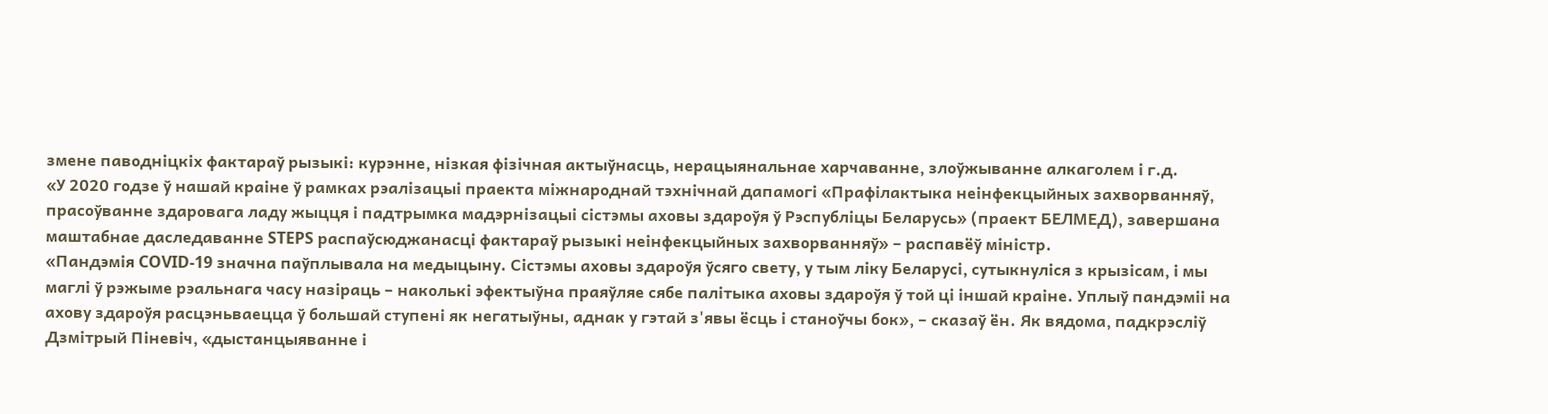змене паводніцкіх фактараў рызыкі: курэнне, нізкая фізічная актыўнасць, нерацыянальнае харчаванне, злоўжыванне алкаголем і г.д.
«У 2020 годзе ў нашай краіне ў рамках рэалізацыі праекта міжнароднай тэхнічнай дапамогі «Прафілактыка неінфекцыйных захворванняў, прасоўванне здаровага ладу жыцця і падтрымка мадэрнізацыі сістэмы аховы здароўя ў Рэспубліцы Беларусь» (праект БЕЛМЕД), завершана маштабнае даследаванне STEPS распаўсюджанасці фактараў рызыкі неінфекцыйных захворванняў» – распавёў міністр.
«Пандэмія COVID-19 значна паўплывала на медыцыну. Сістэмы аховы здароўя ўсяго свету, у тым ліку Беларусі, сутыкнуліся з крызісам, і мы маглі ў рэжыме рэальнага часу назіраць – наколькі эфектыўна праяўляе сябе палітыка аховы здароўя ў той ці іншай краіне. Уплыў пандэміі на ахову здароўя расцэньваецца ў большай ступені як негатыўны, аднак у гэтай з'явы ёсць і станоўчы бок», – сказаў ён. Як вядома, падкрэсліў Дзмітрый Піневіч, «дыстанцыяванне і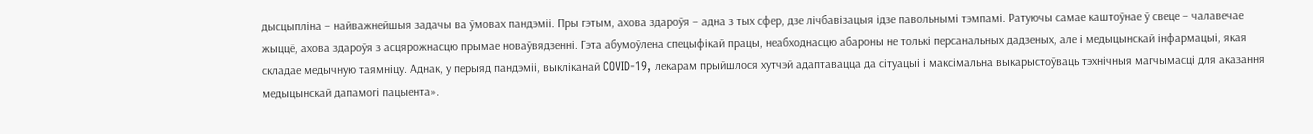дысцыпліна – найважнейшыя задачы ва ўмовах пандэміі. Пры гэтым, ахова здароўя – адна з тых сфер, дзе лічбавізацыя ідзе павольнымі тэмпамі. Ратуючы самае каштоўнае ў свеце – чалавечае жыццё, ахова здароўя з асцярожнасцю прымае новаўвядзенні. Гэта абумоўлена спецыфікай працы, неабходнасцю абароны не толькі персанальных дадзеных, але і медыцынскай інфармацыі, якая складае медычную таямніцу. Аднак, у перыяд пандэміі, выкліканай COVID-19, лекарам прыйшлося хутчэй адаптавацца да сітуацыі і максімальна выкарыстоўваць тэхнічныя магчымасці для аказання медыцынскай дапамогі пацыента».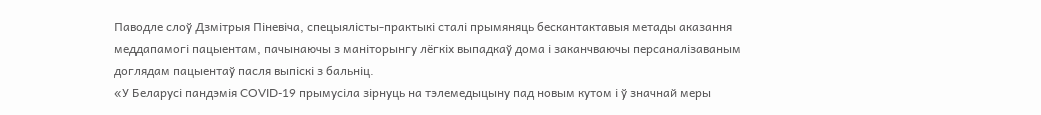Паводле слоў Дзмітрыя Піневіча, спецыялісты-практыкі сталі прымяняць бескантактавыя метады аказання меддапамогі пацыентам, пачынаючы з маніторынгу лёгкіх выпадкаў дома і заканчваючы персаналізаваным доглядам пацыентаў пасля выпіскі з бальніц.
«У Беларусi пандэмія COVID-19 прымусіла зірнуць на тэлемедыцыну пад новым кутом і ў значнай меры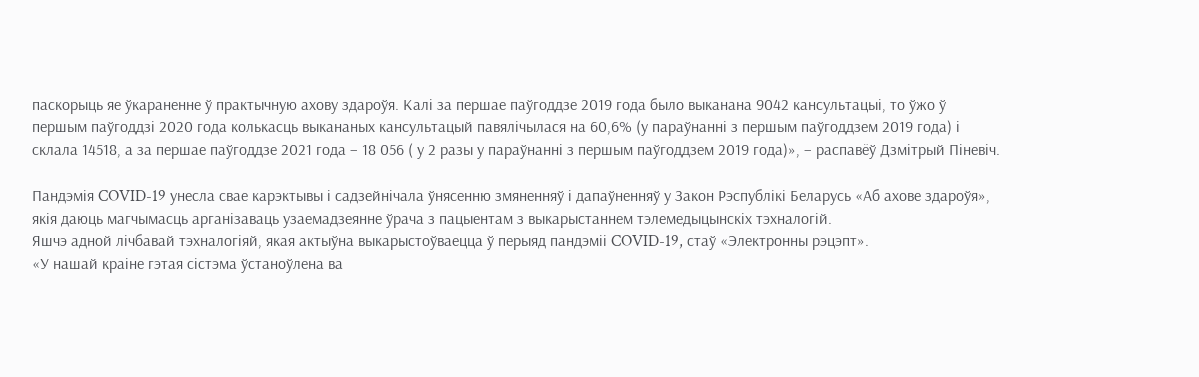паскорыць яе ўкараненне ў практычную ахову здароўя. Калі за першае паўгоддзе 2019 года было выканана 9042 кансультацыі, то ўжо ў першым паўгоддзі 2020 года колькасць выкананых кансультацый павялічылася на 60,6% (у параўнанні з першым паўгоддзем 2019 года) і склала 14518, а за першае паўгоддзе 2021 года – 18 056 ( у 2 разы у параўнанні з першым паўгоддзем 2019 года)», – распавёў Дзмітрый Піневіч.

Пандэмія COVID-19 унесла свае карэктывы і садзейнічала ўнясенню змяненняў і дапаўненняў у Закон Рэспублікі Беларусь «Аб ахове здароўя», якія даюць магчымасць арганізаваць узаемадзеянне ўрача з пацыентам з выкарыстаннем тэлемедыцынскіх тэхналогій.
Яшчэ адной лічбавай тэхналогіяй, якая актыўна выкарыстоўваецца ў перыяд пандэміі COVID-19, стаў «Электронны рэцэпт».
«У нашай краіне гэтая сістэма ўстаноўлена ва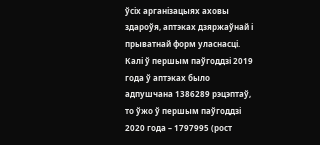ўсіх арганізацыях аховы здароўя, аптэках дзяржаўнай і прыватнай форм уласнасці. Калі ў першым паўгоддзі 2019 года ў аптэках было адпушчана 1386289 рэцэптаў, то ўжо ў першым паўгоддзі 2020 года – 1797995 (рост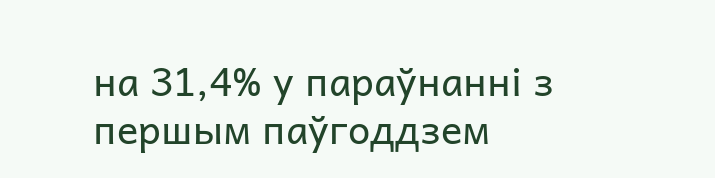на 31,4% у параўнанні з першым паўгоддзем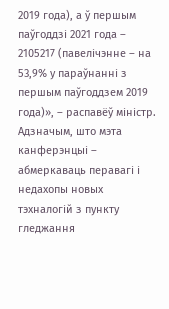2019 года), а ў першым паўгоддзі 2021 года – 2105217 (павелічэнне – на 53,9% у параўнанні з першым паўгоддзем 2019 года)», – распавёў міністр.
Адзначым, што мэта канферэнцыі – абмеркаваць перавагі і недахопы новых тэхналогій з пункту гледжання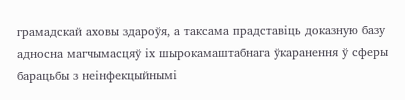грамадскай аховы здароўя, а таксама прадставіць доказную базу адносна магчымасцяў іх шырокамаштабнага ўкаранення ў сферы барацьбы з неінфекцыйнымі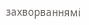захворваннямі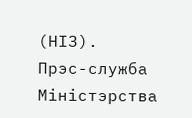(НІЗ).
Прэс-служба Міністэрства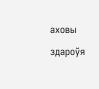аховы здароўя